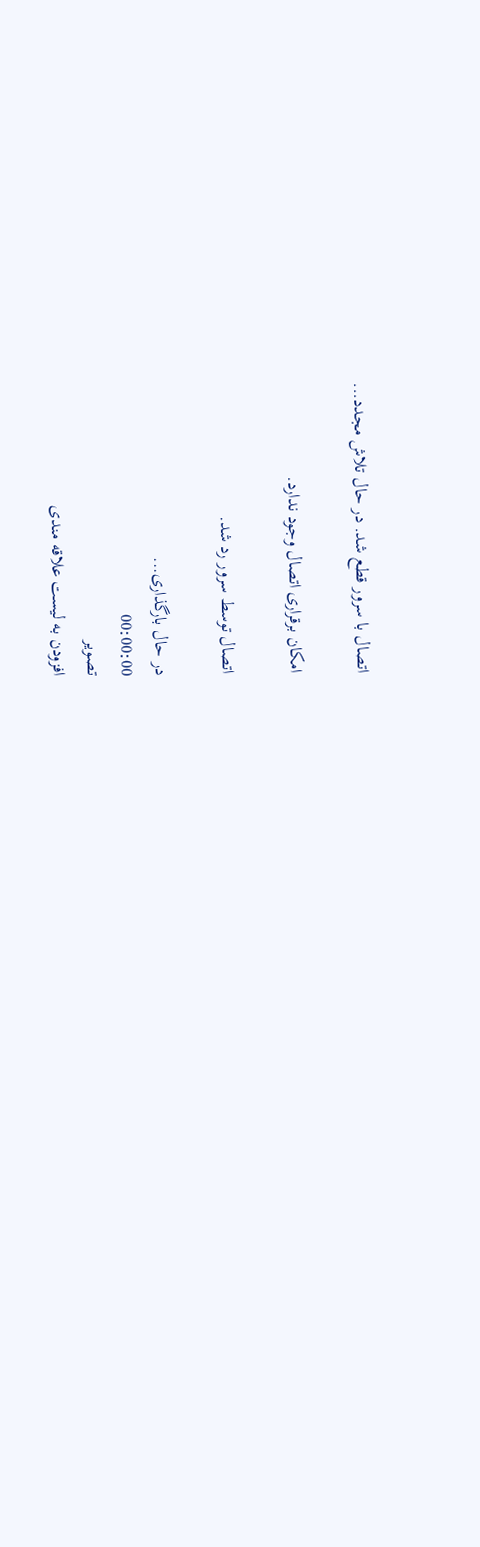اتصال با سرور قطع شد. در حال تلاش مجدد...

امکان برقراری اتصال وجود ندارد.

اتصال توسط سرور رد شد.

در حال بارگذاری...
00:00:00
تصویر
افزودن به لیست علاقه مندی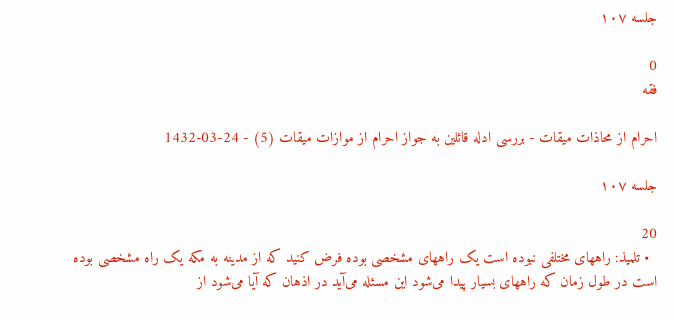جلسه ۱۰۷

0
فقه

احرام از محاذات میقات - بررسی ادله قائلین به جواز احرام از موازات میقات (5) - 24-03-1432

جلسه ۱۰۷

20
  • تلمیذ: راههای مختلفی نبوده است یک راههای مشخصی بوده فرض کنید که از مدینه به مکه یک راه مشخصی بوده است در طول زمان که راههای بسیار پیدا می‌شود این مسئله می‌‌آید در اذهان که آیا می‌شود از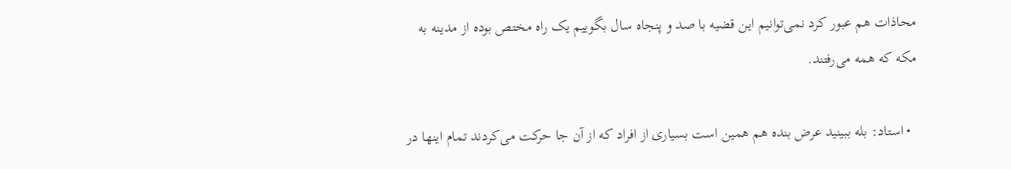محاذات هم عبور کرد نمی‌توانیم این قضیه با صد و پنجاه سال بگوییم یک راه مختص بوده از مدینه به مکه که همه می‌رفتند.

  • استاد: بله ببینید عرض بنده هم همین است بسیاری از افراد که از آن جا حرکت می‌کردند تمام اینها در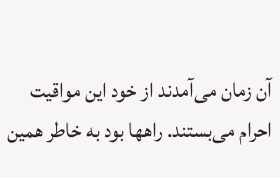آن زمان می‌‌آمدند از خود این مواقیت احرام می‌بستند. راهها بود به خاطر همین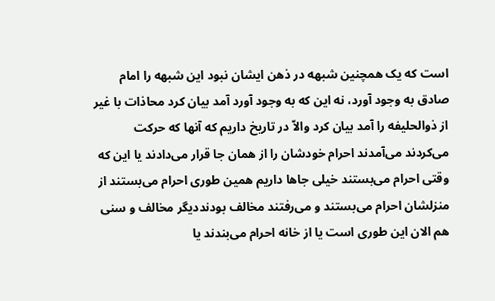است که یک همچنین شبهه در ذهن ایشان نبود این شبهه را امام صادق به وجود آورد، نه این که به وجود آ‌ورد آمد بیان کرد محاذات با غیر از ذوالحلیفه را آمد بیان کرد والاّ در تاریخ داریم که آنها که حرکت می‌کردند می‌آمدند احرام خودشان را از همان جا قرار می‌دادند یا این که وقتی احرام می‌بستند خیلی جاها داریم همین طوری احرام می‌بستند از منزلشان احرام می‌بستند و می‌رفتند مخالف بودنددیگر مخالف و سنی هم الان این طوری است یا از خانه احرام می‌بندند یا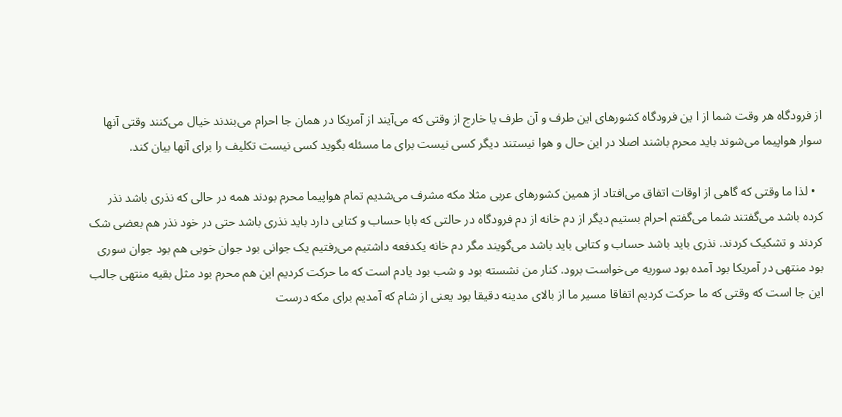از فرودگاه هر وقت شما از ا ین فرودگاه کشورهای این طرف و آن طرف یا خارج از وقتی که می‌آیند از آمریکا در همان جا احرام می‌بندند خیال می‌کنند وقتی آنها سوار هواپیما می‌شوند باید محرم باشند اصلا در این حال و هوا نیستند دیگر کسی نیست برای ما مسئله بگوید کسی نیست تکلیف را برای آنها بیان کند.

  • لذا ما وقتی که گاهی از اوقات اتفاق می‌افتاد از همین کشورهای عربی مثلا مکه مشرف می‌شدیم تمام هواپیما محرم بودند همه در حالی که نذری باشد نذر کرده باشد می‌گفتند شما می‌گفتم احرام بستیم دیگر از دم خانه از دم فرودگاه در حالتی که بابا حساب و کتابی دارد باید نذری باشد حتی در خود نذر هم بعضی شک کردند و تشکیک کردند. نذری باید باشد حساب و کتابی باید باشد می‌گویند مگر دم خانه یکدفعه داشتیم می‌رفتیم یک جوانی بود جوان خوبی هم بود جوان سوری بود منتهی در آ‌مریکا بود آمده بود سوریه می‌خواست برود. کنار من نشسته بود و شب بود یادم است که ما حرکت کردیم این هم محرم بود مثل بقیه منتهی جالب این جا است که وقتی که ما حرکت کردیم اتفاقا مسیر ما از بالای مدینه دقیقا بود یعنی از شام که آ‌مدیم برای مکه درست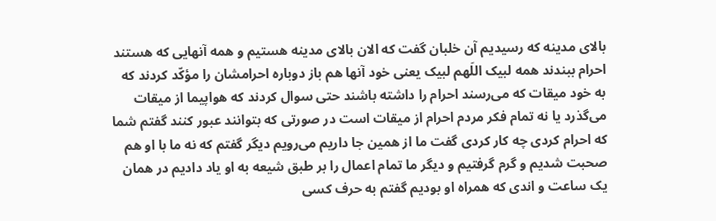بالای مدینه که رسیدیم آن خلبان گفت که الان بالای مدینه هستیم و همه آنهایی که هستند احرام ببندند همه لبیک اللَهم لبیک یعنی خود آنها هم باز دوباره احرامشان را مؤکّد کردند که به خود میقات که می‌رسند احرام را داشته باشند حتی سوال کردند که هواپیما از میقات می‌گذرد یا نه تمام فکر مردم احرام از میقات است در صورتی که بتوانند عبور کنند گفتم شما که احرام کردی چه کار کردی گفت ما از همین جا داریم می‌رویم دیگر گفتم که نه ما با او هم صحبت شدیم و گرم گرفتیم و دیگر ما تمام اعمال را بر طبق شیعه به او یاد دادیم در همان یک ساعت و اندی که همراه او بودیم گفتم به حرف کسی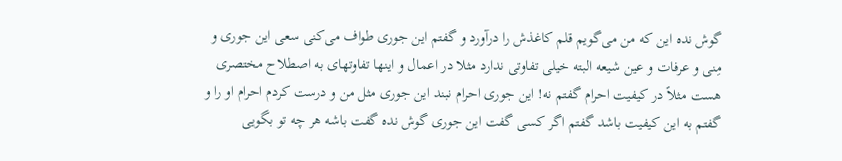گوش نده این که من می‌گویم قلم کاغذش را درآورد و ‌گفتم این جوری طواف می‌کنی سعی این جوری و مِنی و عرفات و عین شیعه البته خیلی تفاوتی ندارد مثلا در اعمال و اینها تفاوتهای به اصطلاح مختصری هست مثلاً در کیفیت احرام گفتم نه! این جوری احرام نبند این جوری مثل من و درست کردم احرام او را و گفتم به این کیفیت باشد گفتم اگر کسی گفت این جوری گوش نده گفت باشه هر چه تو بگویی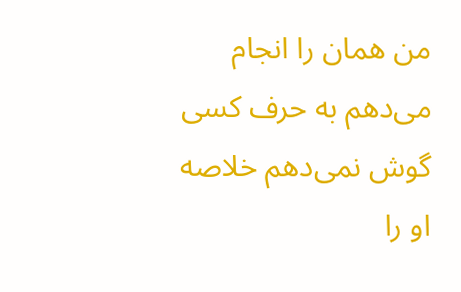من همان را انجام می‌دهم به حرف کسی گوش نمی‌دهم خلاصه او را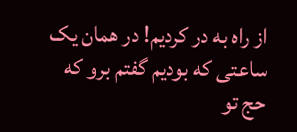از راه به در کردیم! در همان یک ساعتی که بودیم گفتم برو که حج تو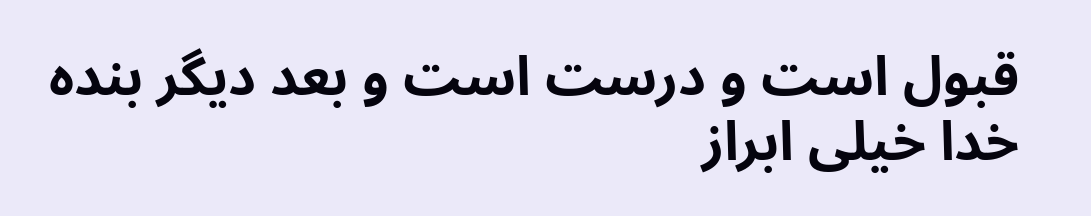قبول است و درست است و بعد دیگر بنده خدا خیلی ابراز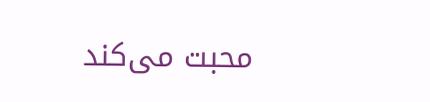محبت می‌کند